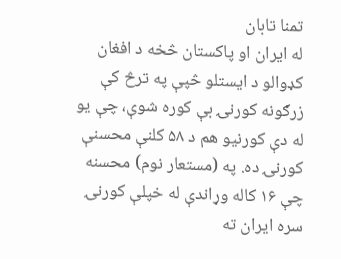تمنا تابان
له ایران او پاکستان څخه د افغان کډوالو د ایستلو څپې په ترڅ کې زرګونه کورنۍ بې کوره شوې، چې یو له دې کورنیو هم د ۵۸ کلنې محسنې کورنۍ ده. په (مستعار نوم) محسنه چې ۱۶ کاله وړاندې له خپلې کورنۍ سره ایران ته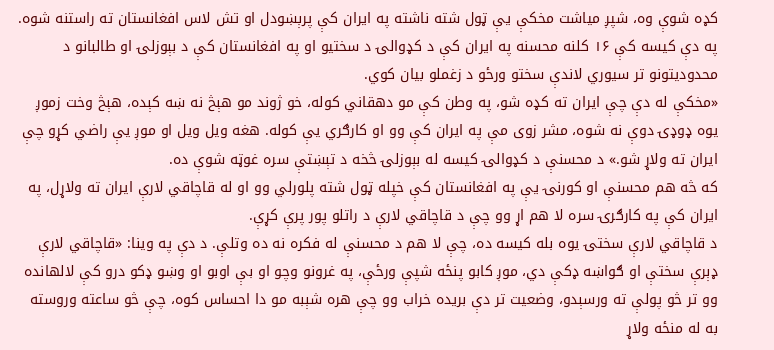کډه شوې وه، شپږ میاشت مخکې یې ټول شته ناشته په ایران کې پرېښودل او تش لاس افغانستان ته راستنه شوه.
په دې کیسه کې ۱۶ کلنه محسنه په ایران کې د کډوالۍ د سختیو او په افغانستان کې د بېوزلۍ او طالبانو د محدودیتونو تر سیوري لاندې سختو ورځو د زغملو بیان کوي.
«مخکې له دې چې ایران ته کډه شو، په وطن کې مو دهقاني کوله، خو ژوند مو هېڅ نه ښه کېده، هېڅ وخت زموږ یوه ډوډۍ دوې نه شوه، مشر زوی مې په ایران کې وو او کارګري یې کوله. هغه ویل ویل او موږ یې راضي کړو چې ایران ته ولاړ شو.» د محسنې د کډوالۍ کیسه له بېوزلۍ څخه د تېښتې سره غوټه شوې ده.
که څه هم محسنې او کورنۍ یې په افغانستان کې خپله ټول شته پلورلي وو او له قاچاقي لارې ایران ته ولاړل، په ایران کې په کارګرۍ سره لا هم اړ وو چې د قاچاقي لارې د راتلو پور پرې کړې.
د قاچاقي لارې سختۍ یوه بله کیسه ده، چې لا هم د محسنې له فکره نه ده وتلې. د دې په وینا: «قاچاقي لارې ډېرې سختې او ګواښه ډکې دي، موږ کابو پنځه شپې ورځې، په غرونو وچو او بې اوبو او وښو ډکو درو کې لالهانده وو تر څو پولې ته ورسېدو، وضعیت تر دې بریده خراب وو چې هره شېبه مو دا احساس کوه، چې څو ساعته وروسته به له منځه ولاړ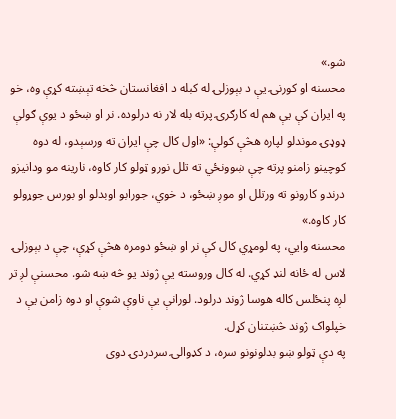شو.»
محسنه او کورنۍ یې د بېوزلۍ له کبله د افغانستان څخه تېښته کړې وه، خو په ایران کې یې هم له کارګرۍ پرته بله لار نه درلوده. نر او ښځو د یوې ګولې ډوډۍ موندلو لپاره هڅې کولې: «اول کال چې ایران ته ورسېدو، له دوه کوچینو زامنو پرته چې ښوونځي ته تلل نورو ټولو کار کاوه، نارینه مو ودانیزو درندو کارونو ته ورتلل او موږ ښځو، د خوي، جورابو اوبدلو او بورس جوړولو کار کاوه.»
محسنه وايي، په لومړي کال کې نر او ښځو دومره هڅې کړې، چې د بېوزلۍ لاس له ځانه لنډ کړي. له کال وروسته یې ژوند یو څه ښه شو. محسنې لږ تر لږه پنځلس کاله هوسا ژوند درلود. لورانې یې ناوې شوې او دوه زامن یې د خپلواک ژوند څښتنان کړل.
په دې ټولو ښو بدلونونو سره، د کډوالۍ سردردۍ دوی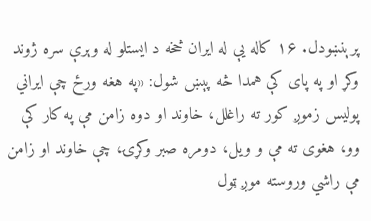پرېنښودل. ۱۶ کاله یې له ایران څخه د ایستلو له وېرې سره ژوند وکړ او په پای کې همدا څه پېښ شول: «په هغه ورځ چې ایراني پولیس زموږ کور ته راغلل، خاوند او دوه زامن مې په کار کې وو، هغوی ته مې و ویل، دومره صبر وکړۍ، چې خاوند او زامن مې راشي وروسته موږ ټول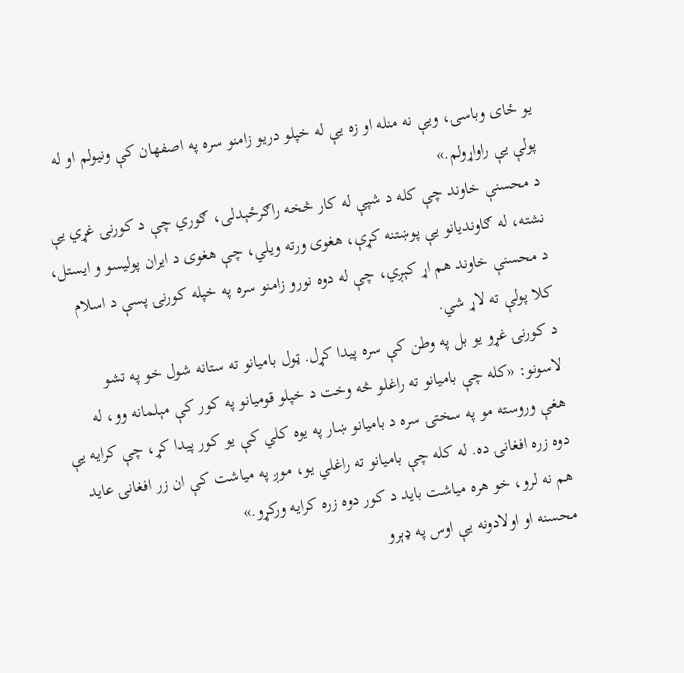یو ځای وباسۍ، ویې نه منله او زه یې له خپلو دریو زامنو سره په اصفهان کې ونیولم او له پولې یې راواړولم.»
د محسنې خاوند چې کله د شپې له کار څخه راګرځېدلی، ګوري چې د کورنۍ غړي یې نشته، له ګاوندیانو یې پوښتنه کړې، هغوی ورته ویلي، چې هغوی د ایران پولیسو و ایستل، د محسنې خاوند هم اړ کېږي، چې له دوه نورو زامنو سره په خپله کورنۍ پسې د اسلام کلا پولې ته لاړ شي.
د کورنۍ غړو یو بل په وطن کې سره پیدا کړل. ټول بامیانو ته ستانه شول خو په تشو لاسونو: «کله چې بامیانو ته راغلو څه وخت د خپلو قومیانو په کور کې مېلمانه وو، له هغې وروسته مو په سختۍ سره د بامیانو ښار په یوه کلي کې یو کور پیدا کړ، چې کرایه یې دوه زره افغانۍ ده. له کله چې بامیانو ته راغلي یو، موږ په میاشت کې ان زر افغانۍ عاید هم نه لرو، خو هره میاشت باید د کور دوه زره کرایه ورکړو.»
محسنه او اولادونه یې اوس په ډېرو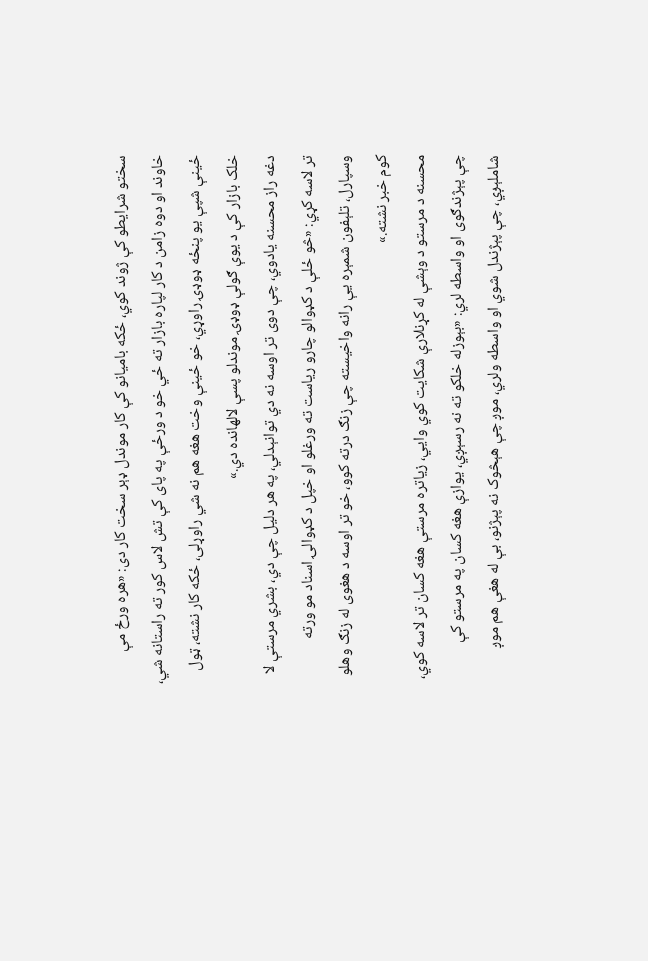سختو شرایطو کې ژوند کوي، ځکه بامیانو کې کار موندل ډېر سخت کار دی: «هره ورځ مې خاوند او دوه زامن د کار لپاره بازار ته ځي خو د ورځې په پای کې تش لاس کور ته راستانه شي، ځینې شپې یو پنځه ډوډۍ راوړي، خو ځینې وخت هغه هم نه شي راوړلی، ځکه کار نشته، ټول خلک بازار کې د یوې ګولې ډوډۍ موندلو پسې لالهانده دي.»
دغه راز محسنه یادوي، چې دوی تر اوسه نه دي توانېدلي، په هر دلیل چې دي، بشري مرستې لا تر لاسه کړي: «څو ځلې د کډوالو چارو ریاست ته ورغلو او خپل د کډوالۍ اسناد مو ورته وسپارل، تلېفون شمېره یې رانه واخیسته چې زنګ درته کوو، خو تر اوسه د هغوی له زنګ وهلو کوم خبر نشته.»
محسنه د مرستو د وېشې له کړنلارې شکایت کوي وايي، زیاتره مرستې هغه کسان تر لاسه کوي، چې پېژندګوی او واسطه لري: «بېوزله خلکو ته نه رسېږي، یوازې هغه کسان په مرستو کې شاملېږي، چې پېژندل شوي او واسطه ولري، موږ چې هېڅوک نه پېژنو، بې له هغې هم موږ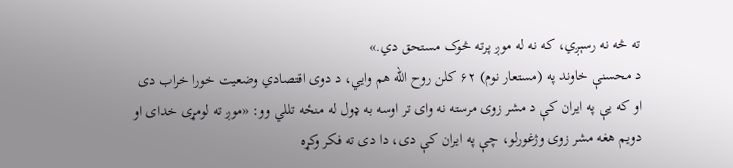ته څه نه رسېږي، که نه له موږ پرته څوک مستحق دي.»
د محسنې خاوند په (مستعار نوم) ۶۲ کلن روح الله هم وايي، د دوی اقتصادي وضعیت خورا خراب دی او که یې په ایران کې د مشر زوی مرسته نه وای تر اوسه به ډول له منځه تللي وو: «موږ ته لومړی خدای او دویم هغه مشر زوی وژغورلو، چې په ایران کې دی، دا دی ته فکر وکړه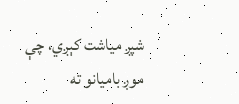شپږ میاشت کېږي، چې موږ بامیانو ته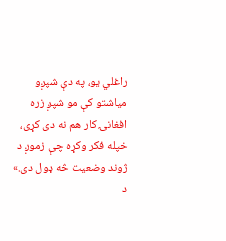راغلي یو، په دې شپږو میاشتو کې مو شپږ زره افغانۍ کار هم نه دی کړی، خپله فکر وکړه چې زموږ د ژوند وضعیت څه ډول دی.»
د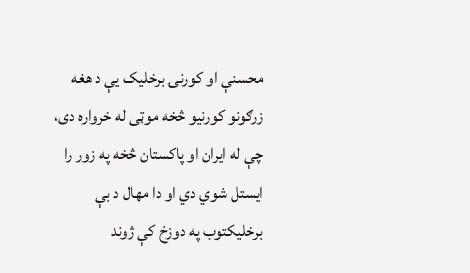محسنې او کورنۍ برخلیک یې د هغه زرګونو کورنیو څخه موټی له خرواره دی، چې له ایران او پاکستان څخه په زور را ایستل شوي دي او دا مهال د بې برخلیکتوب په دوزخ کې ژوند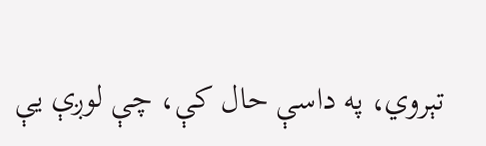تېروي، په داسې حال کې، چې لوږې یې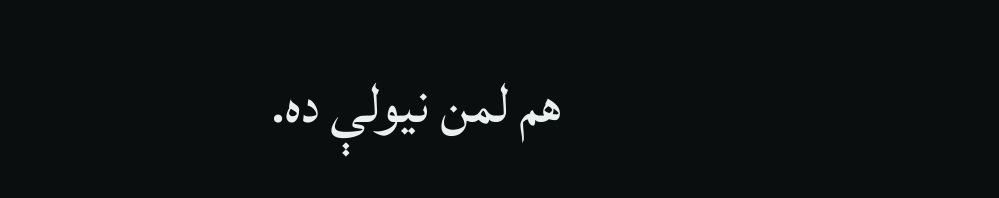هم لمن نیولې ده.